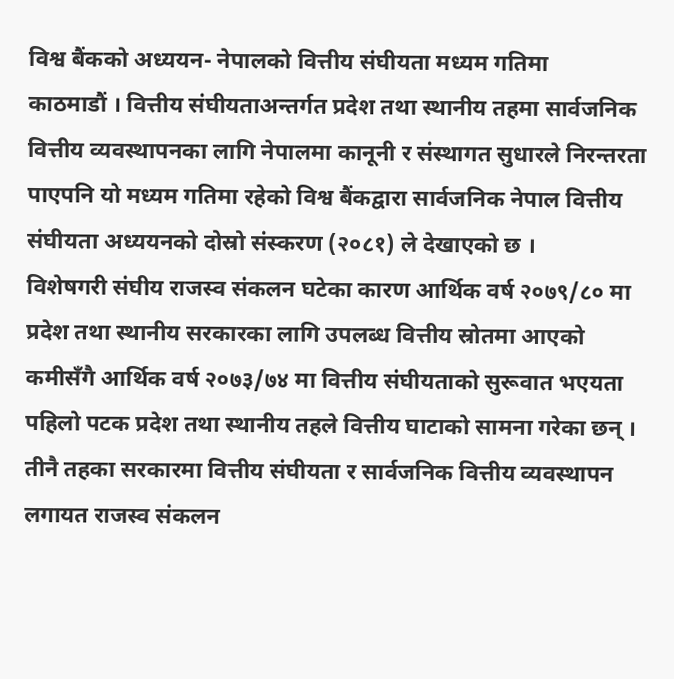विश्व बैंकको अध्ययन- नेपालको वित्तीय संघीयता मध्यम गतिमा
काठमाडौं । वित्तीय संघीयताअन्तर्गत प्रदेश तथा स्थानीय तहमा सार्वजनिक वित्तीय व्यवस्थापनका लागि नेपालमा कानूनी र संस्थागत सुधारले निरन्तरता पाएपनि यो मध्यम गतिमा रहेको विश्व बैंकद्वारा सार्वजनिक नेपाल वित्तीय संघीयता अध्ययनको दोस्रो संस्करण (२०८१) ले देखाएको छ ।
विशेषगरी संघीय राजस्व संकलन घटेका कारण आर्थिक वर्ष २०७९/८० मा प्रदेश तथा स्थानीय सरकारका लागि उपलब्ध वित्तीय स्रोतमा आएको कमीसँगै आर्थिक वर्ष २०७३/७४ मा वित्तीय संघीयताको सुरूवात भएयता पहिलो पटक प्रदेश तथा स्थानीय तहले वित्तीय घाटाको सामना गरेका छन् । तीनै तहका सरकारमा वित्तीय संघीयता र सार्वजनिक वित्तीय व्यवस्थापन लगायत राजस्व संकलन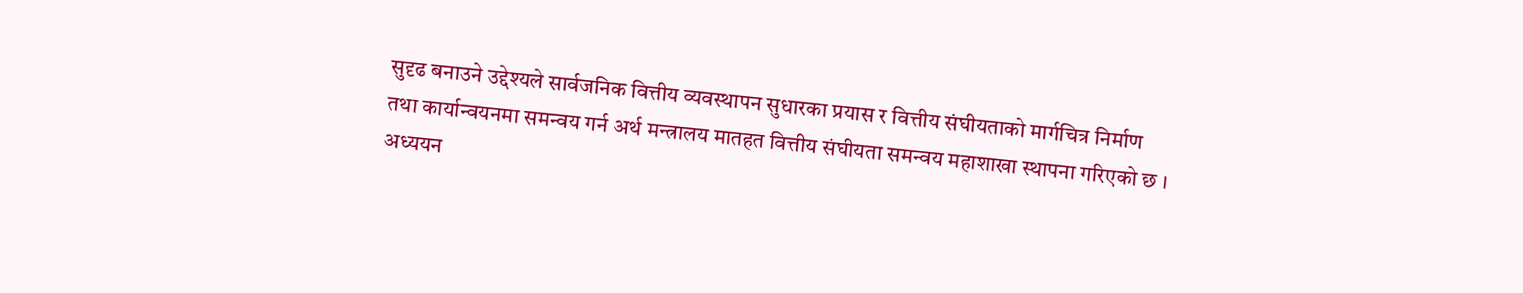सुदृढ बनाउने उद्देश्यले सार्वजनिक वित्तीय व्यवस्थापन सुधारका प्रयास र वित्तीय संघीयताको मार्गचित्र निर्माण
तथा कार्यान्वयनमा समन्वय गर्न अर्थ मन्त्रालय मातहत वित्तीय संघीयता समन्वय महाशाखा स्थापना गरिएको छ ।
अध्ययन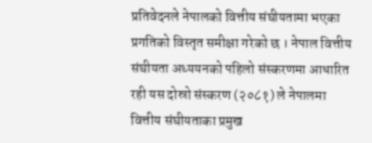प्रतिवेदनले नेपालको वित्तीय संघीयतामा भएका प्रगतिको विस्तृत समीक्षा गरेको छ । नेपाल वित्तीय संघीयता अध्ययनको पहिलो संस्करणमा आधारित रही यस दोस्रो संस्करण (२०८१) ले नेपालमा वित्तीय संघीयताका प्रमुख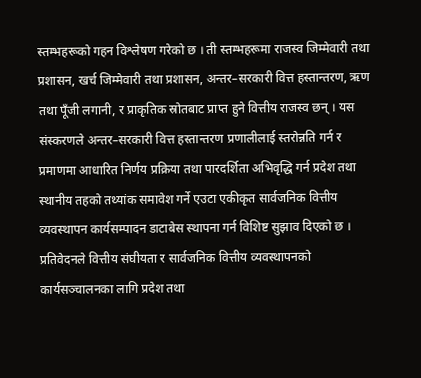स्तम्भहरूको गहन विश्लेषण गरेको छ । ती स्तम्भहरूमा राजस्व जिम्मेवारी तथा प्रशासन, खर्च जिम्मेवारी तथा प्रशासन, अन्तर–सरकारी वित्त हस्तान्तरण, ऋण तथा पूँजी लगानी, र प्राकृतिक स्रोतबाट प्राप्त हुने वित्तीय राजस्व छन् । यस संस्करणले अन्तर–सरकारी वित्त हस्तान्तरण प्रणालीलाई स्तरोन्नति गर्न र प्रमाणमा आधारित निर्णय प्रक्रिया तथा पारदर्शिता अभिवृद्धि गर्न प्रदेश तथा स्थानीय तहको तथ्यांक समावेश गर्ने एउटा एकीकृत सार्वजनिक वित्तीय व्यवस्थापन कार्यसम्पादन डाटाबेस स्थापना गर्न विशिष्ट सुझाव दिएको छ ।
प्रतिवेदनले वित्तीय संघीयता र सार्वजनिक वित्तीय व्यवस्थापनको कार्यसञ्चालनका लागि प्रदेश तथा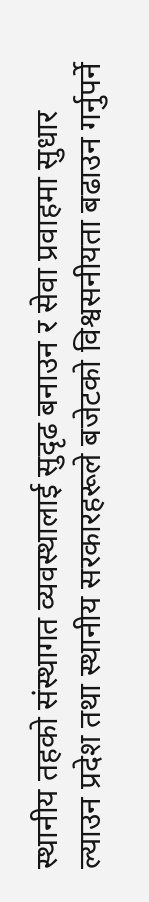स्थानीय तहको संस्थागत व्यवस्थालाई सुदृढ बनाउन र सेवा प्रवाहमा सुधार ल्याउन प्रदेश तथा स्थानीय सरकारहरूले बजेटको विश्वसनीयता बढाउन गर्नुपर्ने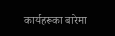कार्यहरूका बारेमा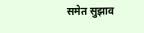समेत सुझाव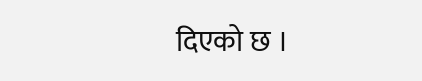दिएको छ ।